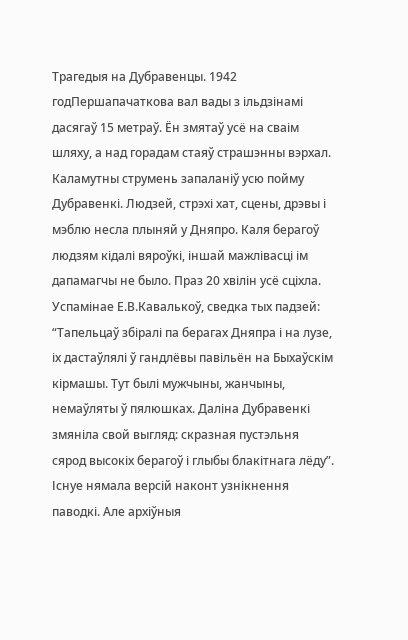Трагедыя на Дубравенцы. 1942 годПершапачаткова вал вады з ільдзінамі дасягаў 15 метраў. Ён змятаў усё на сваім шляху, а над горадам стаяў страшэнны вэрхал. Каламутны струмень запаланіў усю пойму Дубравенкі. Людзей, стрэхі хат, сцены, дрэвы і мэблю несла плыняй у Дняпро. Каля берагоў людзям кідалі вяроўкі, іншай мажлівасці ім дапамагчы не было. Праз 20 хвілін усё сціхла.
Успамінае Е.В.Кавалькоў, сведка тых падзей: “Тапельцаў збіралі па берагах Дняпра і на лузе, іх дастаўлялі ў гандлёвы павільён на Быхаўскім кірмашы. Тут былі мужчыны, жанчыны, немаўляты ў пялюшках. Даліна Дубравенкі змяніла свой выгляд: скразная пустэльня сярод высокіх берагоў і глыбы блакітнага лёду”.
Існуе нямала версій наконт узнікнення паводкі. Але архіўныя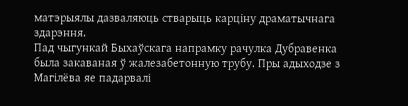матэрыялы дазваляюць стварыць карціну драматычнага здарэння.
Пад чыгункай Быхаўскага напрамку рачулка Дубравенка была закаваная ў жалезабетонную трубу. Пры адыходзе з Магілёва яе падарвалі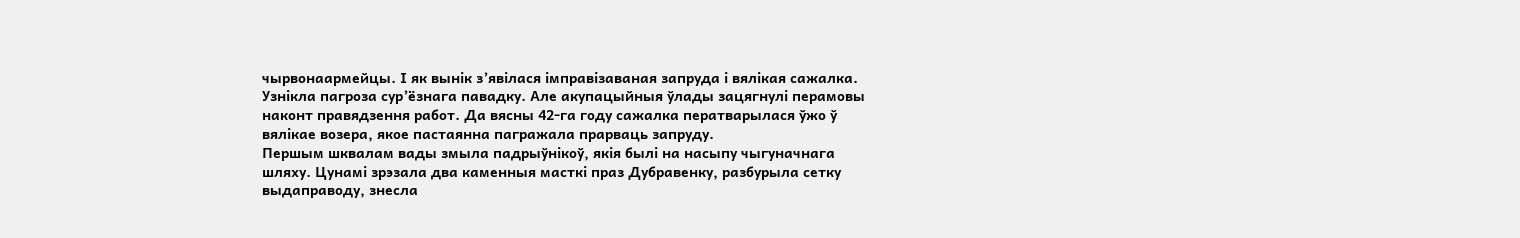чырвонаармейцы. І як вынік з’явілася імправізаваная запруда і вялікая сажалка. Узнікла пагроза сур’ёзнага павадку. Але акупацыйныя ўлады зацягнулі перамовы наконт правядзення работ. Да вясны 42-га году сажалка ператварылася ўжо ў вялікае возера, якое пастаянна пагражала прарваць запруду.
Першым шквалам вады змыла падрыўнікоў, якія былі на насыпу чыгуначнага шляху. Цунамі зрэзала два каменныя масткі праз Дубравенку, разбурыла сетку выдаправоду, знесла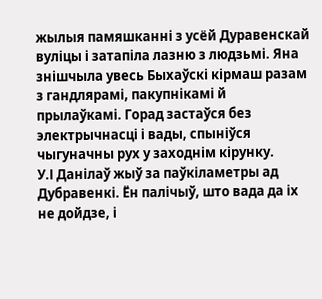жылыя памяшканні з усёй Дуравенскай вуліцы і затапіла лазню з людзьмі. Яна знішчыла увесь Быхаўскі кірмаш разам з гандлярамі, пакупнікамі й прылаўкамі. Горад застаўся без электрычнасці і вады, спыніўся чыгуначны рух у заходнім кірунку.
У.І Данілаў жыў за паўкіламетры ад Дубравенкі. Ён палічыў, што вада да іх не дойдзе, і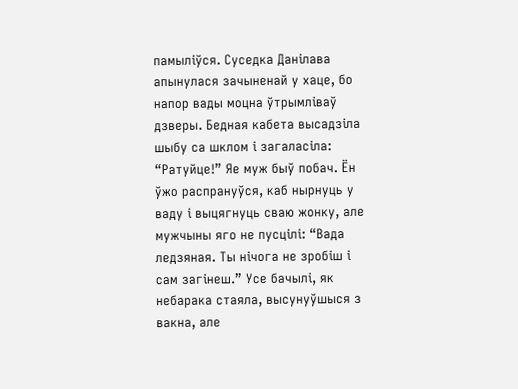памыліўся. Суседка Данілава апынулася зачыненай у хаце, бо напор вады моцна ўтрымліваў дзверы. Бедная кабета высадзіла шыбу са шклом і загаласіла: “Ратуйце!” Яе муж быў побач. Ён ўжо распрануўся, каб нырнуць у ваду і выцягнуць сваю жонку, але мужчыны яго не пусцілі: “Вада ледзяная. Ты нічога не зробіш і сам загінеш.” Усе бачылі, як небарака стаяла, высунуўшыся з вакна, але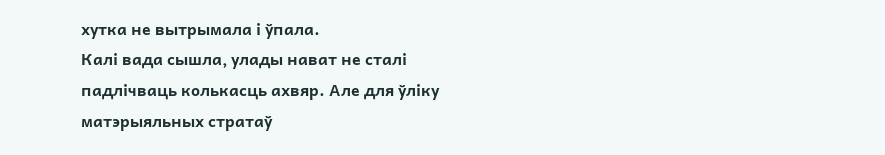хутка не вытрымала і ўпала.
Калі вада сышла, улады нават не сталі падлічваць колькасць ахвяр. Але для ўліку матэрыяльных стратаў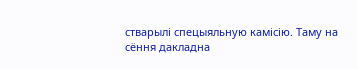стварылі спецыяльную камісію. Таму на сёння дакладна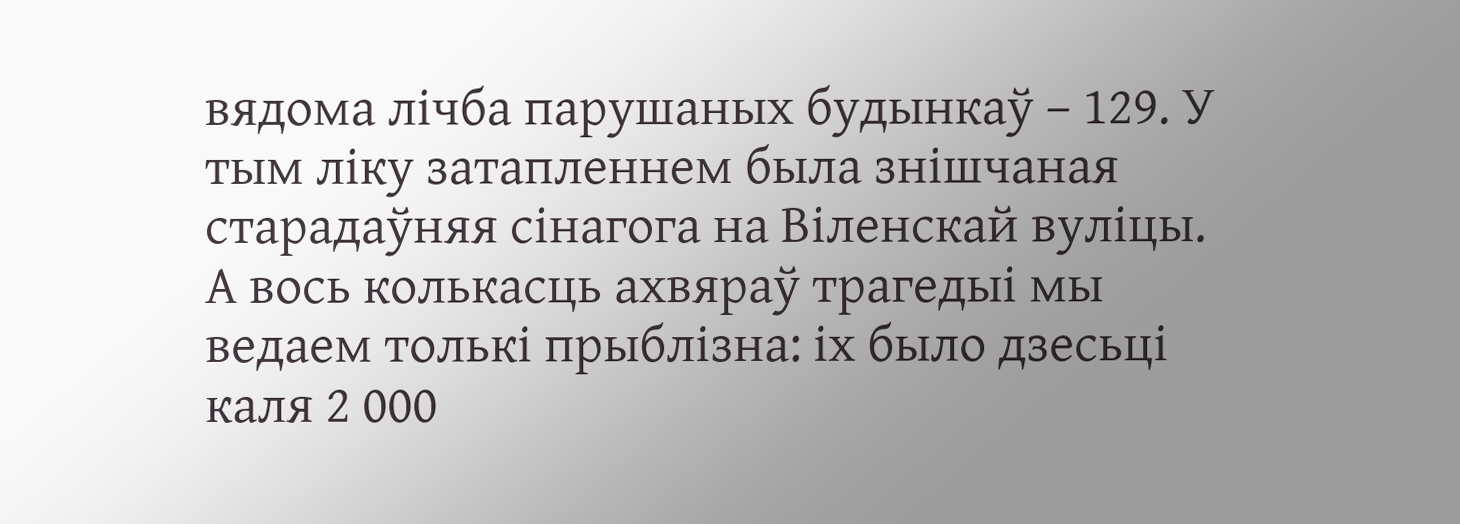вядома лічба парушаных будынкаў – 129. У тым ліку затапленнем была знішчаная старадаўняя сінагога на Віленскай вуліцы. А вось колькасць ахвяраў трагедыі мы ведаем толькі прыблізна: іх было дзесьці каля 2 000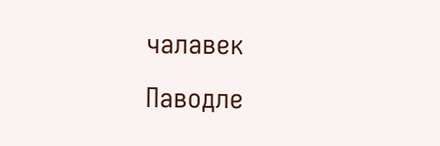чалавек
Паводле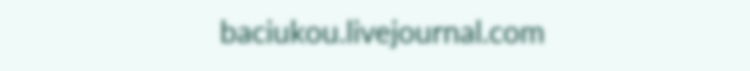baciukou.livejournal.com